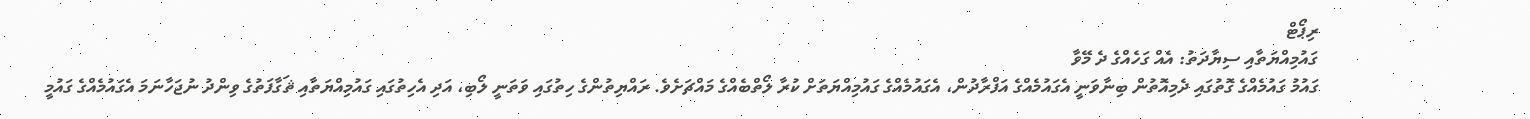ރިޕޯޓް
ގައުމިއްޔަތާއި ސިޔާދަތު: އެއް ގަހެއްގެ ދެ މޭވާ
ގައުމު ގައުމެއްގެ ގޮތުގައި ދެމިއޮތުން ބިނާވަނީ އެގައުމެއްގެ އަފްރާދުން، އެގައުމެއްގެ ގައުމިއްޔަތަށް ކުރާ ލޯތްބެއްގެ މައްޗަށެވެ. ރައްޔިތުންގެ ހިތުގައި ވަތަނީ ލޯބި، އަދި އެހިތުގައި ގައުމިއްޔަތާއި ޘަގާފަތުގެ ވިންދު ނުޖަހާނަމަ އެގައުމެއްގެ ގައުމީ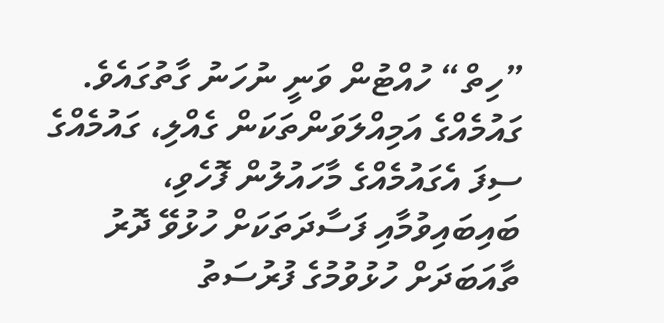”ހިތް“ ހުއްޓުން ވަނީ ނުހަނު ގާތުގައެވެ. ގައުމެއްގެ އަމިއްލަވަންތަކަން ގެއްލި، ގައުމެއްގެ ސިފަ އެގައުމެއްގެ މާހައުލުން ފޮހެވި، ބައިބައިވުމާއި ފަސާދަތަކަށް ހުޅުވޭ ދޮރު ތާއަބަދަށް ހުޅުވުމުގެ ފުރުސަތު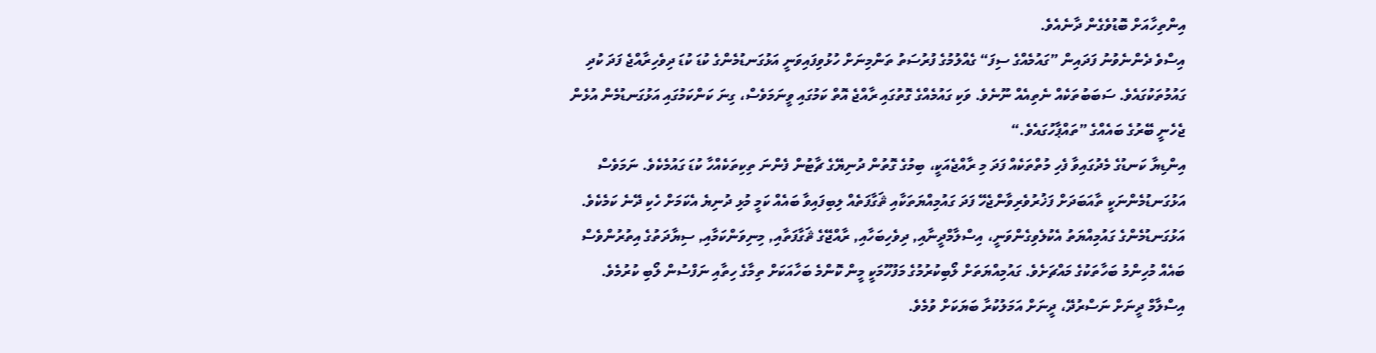އިންތިހާއަށް ބޮޑުވެގެން ދާނެއެވެ.
އިސްވެ ދެންނެވުނު ފަދައިން ”ގައުމެއްގެ ސިފަ“ ގެއްލުމުގެ ފުރުސަތު ތަންމިނަށް ހުޅުވިފައިވަނީ އަޅުގަނޑުމެންގެ ކުޑަ ކުޑަ ދިވެހިރާއްޖެ ފަދަ ކުދި ގައުމުތަކުގައެވެ. ސަބަބުތަކެއް ނެތިއެއް ނޫނެވެ. ވަކި ގައުމެއްގެ ގޮތުގައި ރާއްޖެ އޮތް ކަމުގައި ވީނަމަވެސް، ގިނަ ކަންކަމުގައި އަޅުގަނޑުމެން އުޅެން ޖެހެނީ ބޭރުގެ ބައެއްގެ ”ތައްޕާހުގައެވެ.“
އިންޑިޔާ ކަނޑުގެ މެދުގައިވާ ފެހި މުތްތަކެއް ފަދަ މި ރާއްޖެއަކީ، ބިމުގެ ގޮތުން ދުނިޔޭގެ ޗާޓުން ފެންނަ ތިކިތަކެއްހާ ކުޑަ ގައުމެކެވެ. ނަމަވެސް އަޅުގަނޑުމެންނަކީ ތާއަބަދަށް ފަޚުރުވެރިވާންޖެހޭ ފަދަ ގައުމިއްޔަތަކާއި ޘަގާފަތެއް ލިބިފައިވާ ބައެއް ކަމީ މުޅި ދުނިޔެ އެކަމަށް ހެކި ދޭނެ ކަމެކެވެ.
އަޅުގަނޑުމެންގެ ގައުމިއްޔަތު އެކުލެވިގެންވަނީ، އިސްލާމްދީނާއި, ދިވެހިބަހާއި, ރާއްޖޭގެ ޘަގާފަތާއި, މިނިވަންކަމާއި, ސިޔާދަތުގެ އިތުރުންވެސް ބައެއް މުހިންމު ބަހާތަކުގެ މައްޗަށެވެ. ގައުމިއްޔަތަށް ލޯބިކުރުމުގެ މަފުހޫމަކީ މީން ކޮންމެ ބަހާއަކަށް ތިމާގެ ހިތާއި ނަފްސުން ލޯބި ކުރުމެވެ. އިސްލާމް ދީނަށް ނަސްރުދޭ، ދީނަށް އަމަލުކުރާ ބަޔަކަށް ވުމެވެ.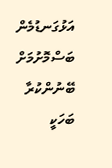އަޅުގަނޑުމެން ބަސްމޮށުމަށް ބޭނުންކުރާ ބަހަކީ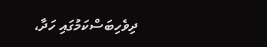ދިވެހިބަސްކަމުގައި ހަދާ،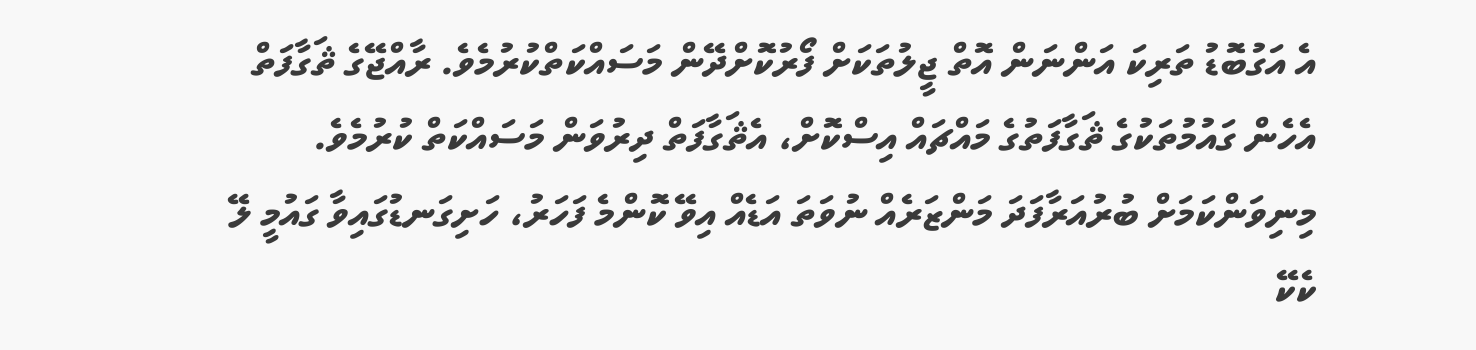އެ އަގުބޮޑު ތަރިކަ އަންނަން އޮތް ޖީލުތަކަށް ފޯރުކޮށްދޭން މަސައްކަތްކުރުމެވެ. ރާއްޖޭގެ ޘަގާފަތް އެހެން ގައުމުތަކުގެ ޘަގާފަތުގެ މައްޗައް އިސްކޮށް، އެޘަގާފަތް ދިރުވަން މަސައްކަތް ކުރުމެވެ. މިނިވަންކަމަށް ބުރުއަރާފަދަ މަންޒަރެއް ނުވަތަ އަޑެއް އިވޭ ކޮންމެ ފަހަރު، ހަށިގަނޑުގައިވާ ގައުމީ ލޭ ކެކޭ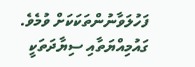ފަހުލަވާނުންތަކަކަށް ވުމެވެ.
ގައުމިއްޔަތާއި ސިޔާދަތަކީ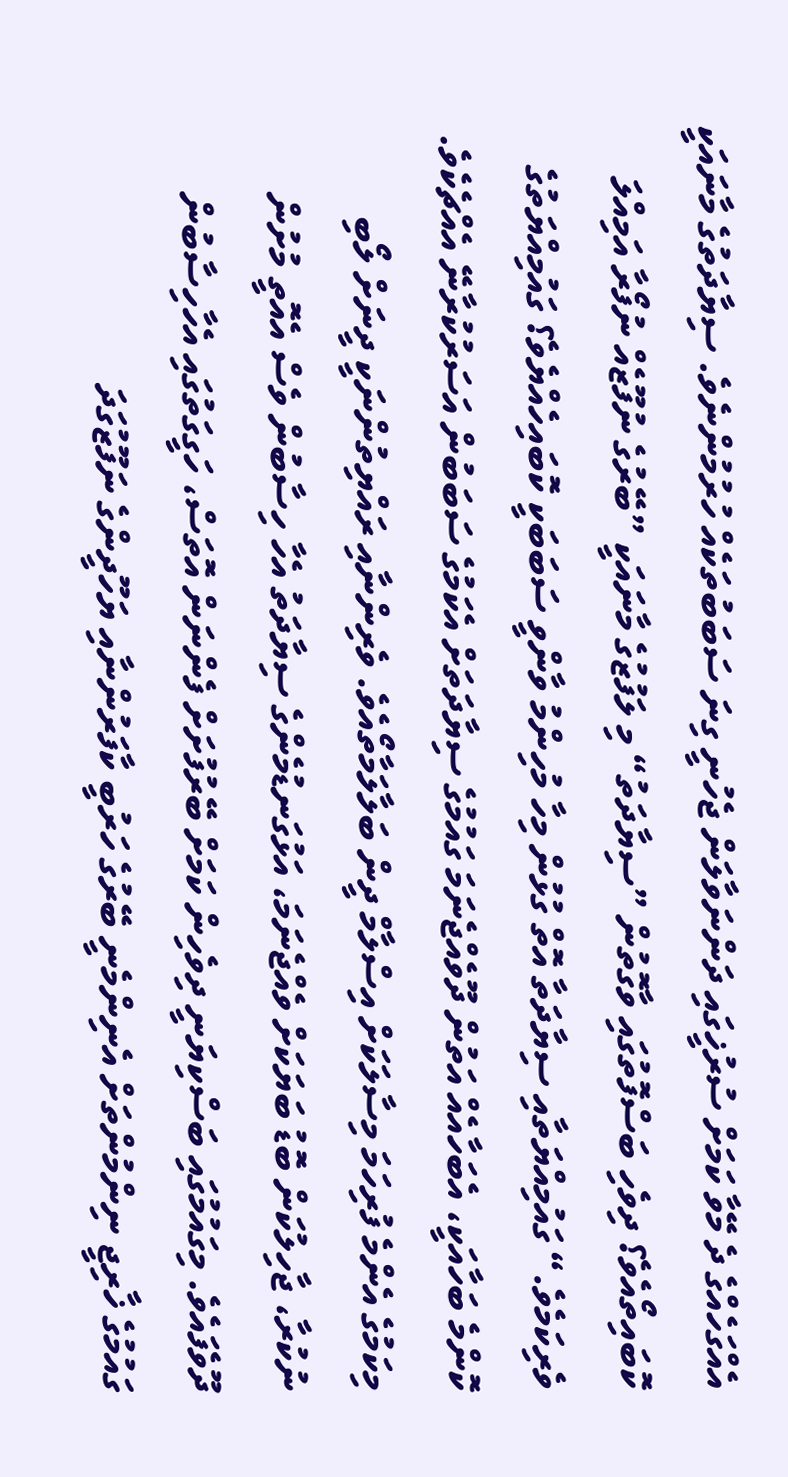އެއްގަހެއްގެ ދެ މޭވާ ކަމަށް ސުރުޚީގައި ދަންނަވާލަން ޖެހުނީ ގިނަ ސަބަބުތަކެއް ހުރުމުންނެވެ. ސިޔާދަތުގެ މާނައަކީ ކޮބައިތޯއެވެ؟ ދިވެހި ބަސްފޮތުގައި ވާގޮތުން ”ސިޔާދަތު“ މި ލަފުޒުގެ މާނައަކީ ”ބޭރުގެ ނުފޫޒެއް ނުފޯރާ އަމިއްލަ ވެރިކަމެވެ.“ ގައުމިއްޔަތާއި ސިޔާދަތާ އޮތް ގުޅުން މިހާ މުހިންމު ވާންވީ ސަބަބަކީ ކޮބައިހެއްޔެވެ؟ ގައުމިއްޔަތުގެ ކޮންމެ ބަހާއަކީ، އެބަހާއެއް އަތުން ދޫވެއްޖެނަމަ ގައުމުގެ ސިޔާދަތަށް އެކަމުގެ ސަބަބުން އަސަރުކުރާނޭ އެއްޗެކެވެ.
މިކަމުގެ އެންމެ ފުރިހަމަ މިސާލަކަށް އިސްލާމް ދީން ބަލާލަމާތޯއެވެ. ވެރިންނާއި ރައްޔިތުންނަކީ ދީނަށް ލޯބި ނުކުރާ، ޖާހިލުކަން ބޮޑު ބަޔަކަށް ވެއްޖެނަމަ، އަޅުގަނޑުމެންގެ ސިޔާދަތު އެހާ ހިސާބުން ވެސް އެއޮތީ މުށުން ދޫވެފައެވެ. މިގައުމުގައި ބަސްކިޔަނީ ދިވެހިން ކަމަށް ބޭރުފުށަށް ފެންނަން އޮތަސް، ހަގީގަތުގައި އެހާހިސާބުން ގައުމުގެ ޚާރިޖީ ނިންމުންތަށް އެނިންމެނީ ބޭރުގެ ހަރުބީ ކާފަރުންނާއި ޔަހޫދީންގެ ނަފޫޒުގަދަ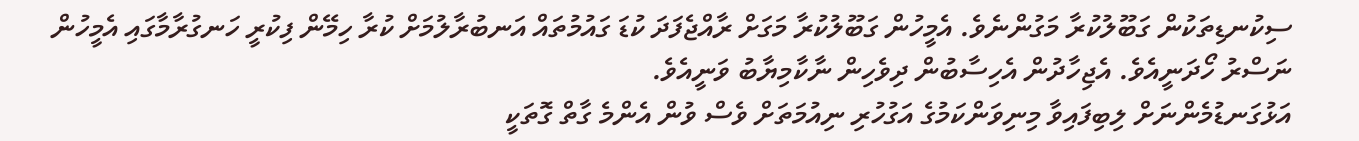ސިކުނޑިތަކުން ގަބޫލުކުރާ މަގުންނެވެ. އެމީހުން ގަބޫލުކުރާ މަގަށް ރާއްޖެފަދަ ކުޑަ ގައުމުތައް އަނބުރާލުމަށް ކުރާ ހިމޭން ފިކުރީ ހަނގުރާމާގައި އެމީހުން ނަސްރު ހޯދަނީއެވެ. އެޖިހާދުން އެހިސާބުން ދިވެހިން ނާކާމިޔާބު ވަނީއެވެ.
އަޅުގަނޑުމެންނަށް ލިބިފައިވާ މިނިވަންކަމުގެ އަގުހުރި ނިއުމަތަށް ވެސް ވުން އެންމެ ގާތް ގޮތަކީ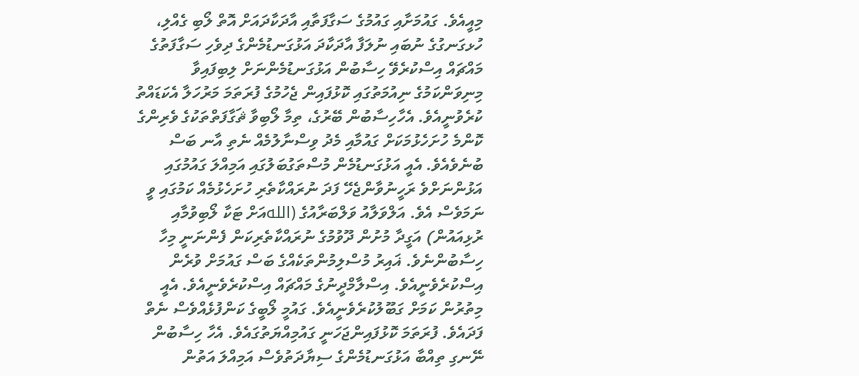މިއީއެވެ. ގައުމަށާއި ގައުމުގެ ސަގާފަތާއި އާދަކާދައަށް އޮތް ލޯބި ގެއްލި، ހުޅގަނގުގެ ނުބައި ނުލަފާ އާދަކާދަ އަޅުގަނޑުމެންގެ ދިވެހި ސަގާފަތުގެ މައްޗައް އިސްކުރެވޭ ހިސާބުން އަޅުގަނޑުމެންނަށް ލިބިފައިވާ މިނިވަންކަމުގެ ނިއުމަތުގައި ކޮޅުފައިން ޖެހުމުގެ ފުރަތަމަ މަރުހަލާ އެކަޑައްތު ކުރެވުނީއެވެ. އެހާހިސާބުން ބޭރުގެ، ތިމާ ލޯބިވާ ޘަގާފަތްތަކުގެ ވެރިންގެ ކޮންމެ ހުށަހެޅުމަކަށް ގައުމާއި މެދު ވިސްނާލުމެއް ނެތި އާނ ބަސް ބުނެވެއެވެ. އެއީ އަޅުގަނޑުމެން މުސްތަގުބަލުގައި އަމިއްލަ ގައުމުގައި އަޅުންނަށްވެ ރަހީނުވާންޖެހޭ ފަދަ ނުރައްކާތެރި ހުށަހެޅުމެއް ކަމުގައި ވީ ނަމަވެސް އެވެ. އަލްވަލާއު ވަލްބަރާއުގެ (اللهއަށް ޓަކާ ލޯބިވުމާއި ރުޅިއައުން) އަގީދާ މުށުން ދޫވުމުގެ ނުރައްކާތެރިކަން ފެންނަނީ މިހާ ހިސާބުންނެވެ. ޣައިރު މުސްލިމުންތަކެއްގެ ބަސް ގައުމަށް ވުރެން އިސްކުރެވެނީއެވެ. އިސްލާމްދީނުގެ މައްޗައް އިސްކުރެވެނީއެވެ. އެއީ މިތުރުން ކަމަށް ގަބޫލުކުރެވެނީއެވެ. ގައުމީ ލޯބީގެ ކަންފުޅެއްވެސް ނެތް ފަދައެވެ. ފުރަތަމަ ކޮޅުފައިންޖަހަނީ ގައުމިއްޔަތުގައެވެ. އެހާ ހިސާބުން ނޭނގި ތިއްބާ އަޅުގަނޑުމެންގެ ސިޔާދަތުވެސް އަމިއްލަ އަތުން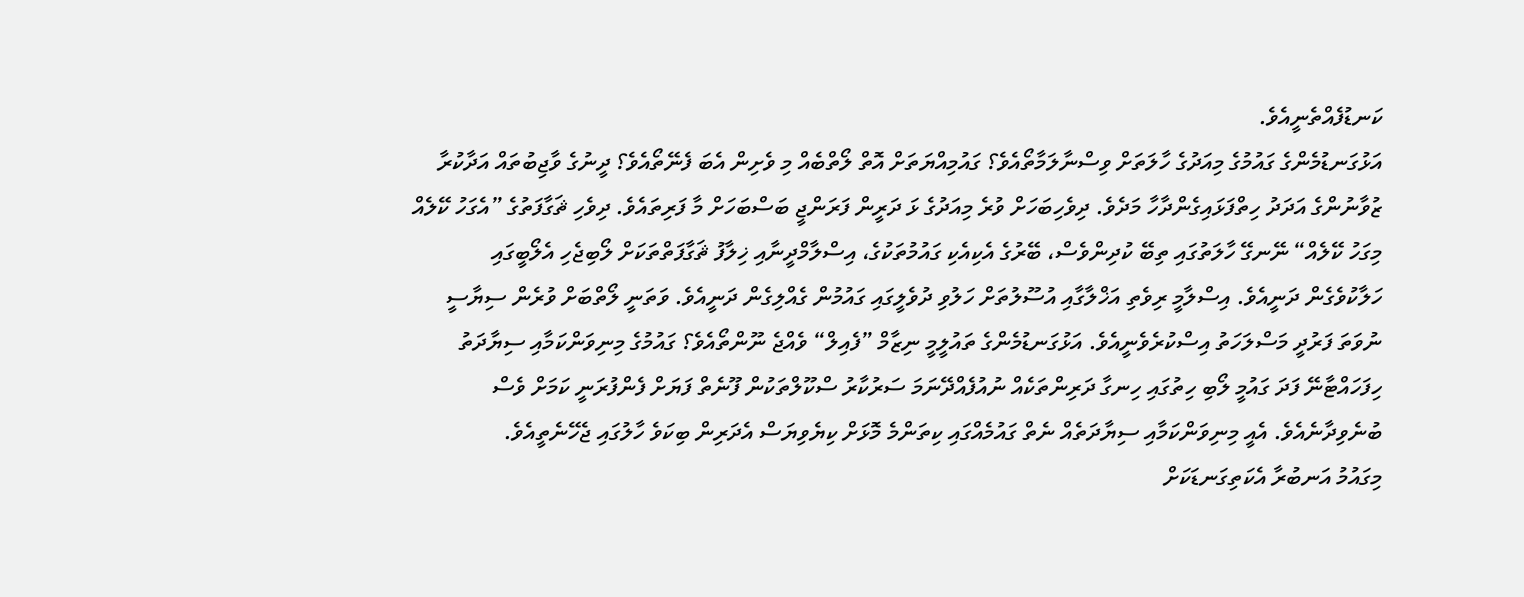ކަނޑުފެއްތެނީއެވެ.
އަޅުގަނޑުމެންގެ ގައުމުގެ މިއަދުގެ ހާލަތަށް ވިސްނާލަމާތޯއެވެ؟ ގައުމިއްޔަތަށް އޮތް ލޯތްބެއް މި ވެށިން އެބަ ފެނޭތޯއެވެ؟ ދީނުގެ ވާޖިބުތައް އަދާކުރާ ޒުވާނުންގެ އަދަދު ހިތްފަޅައިގެންދާހާ މަދެވެ. ދިވެހިބަހަށް ވުރެ މިއަދުގެ ޅަ ދަރީން ފަރަންޖީ ބަސްބަހަށް މާ ފަރިތައެވެ. ދިވެހި ޘަގާފަތުގެ ”އެގަހު ކޭލެއް މިގަހު ކޭލެއް“ ނޭނގޭ ހާލަތުގައި ތިބޭ ކުދިންވެސް، ބޭރުގެ އެކިއެކި ގައުމުތަކުގެ، އިސްލާމްދީނާއި ޚިލާފު ޘަގާފަތްތަކަށް ލޯބިޖެހި އެލޯބީގައި ހަލާކުވެގެން ދަނީއެވެ. އިސްލާމީ ރިވެތި އަޚްލާގާއި އުސޫލުތަށް ހަލުވި ދުވެލީގައި ގައުމުން ގެއްލިގެން ދަނީއެވެ. ވަތަނީ ލޯތްބަށް ވުރެން ސިޔާސީ ނުވަތަ ފަރުދީ މަސްލަހަތު އިސްކުރެވެނީއެވެ. އަޅުގަނޑުމެންގެ ތައުލީމީ ނިޒާމް ”ފެއިލް“ ވެއްޖެ ނޫންތޯއެވެ؟ ގައުމުގެ މިނިވަންކަމާއި ސިޔާދަތު ހިފަހައްޓާނޭ ފަދަ ގައުމީ ލޯބި ހިތުގައި ހިނގާ ދަރިންތަކެއް ނުއުފެއްދޭނަމަ ސަރުކާރު ސްކޫލްތަކުން ފޫނެތް ފަޔަށް ފެންފުރަނީ ކަމަށް ވެސް ބުނެވިދާނެއެވެ. އެއީ މިނިވަންކަމާއި ސިޔާދަތެއް ނެތް ގައުމެއްގައި ކިތަންމެ މޮޅަށް ކިޔެވިޔަސް އެދަރިން ބިކަވެ ހާލުގައި ޖެހޭނެތީއެވެ.
މިގައުމު އަނބުރާ އެކަތިގަނޑަކަށް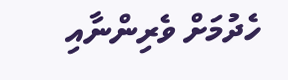ހެދުމަށް ވެރިންނާއި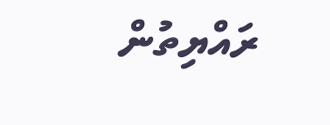ރައްޔިތުން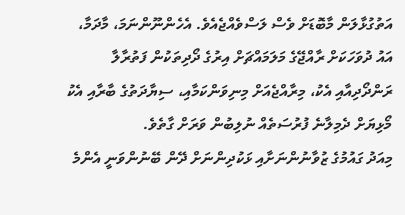އަތުގުޅާލަން މާބޮޑަށް ވެސް ލަސްވެއްޖެއެވެ. އެހެންނޫންނަމަ، މާދަމާ، އައު ދުވަހަކަށް ރާއްޖޭގެ މަލަމައްޗަށް އިރުގެ ދޯދިތަކުން ފަތުރާލާ ރަންދޯދިއާއި އެކު، މިރާއްޖެއަށް މިނިވަންކަމާއި، ސިޔާދަތުގެ ބާރާއި އެކު މޯޅިޔަށް ދެމިލާނެ ފުރުސަތެއް ނުލިބުން ވަރަށް ގާތެވެ.
މިއަދު ގައުމުގެ ޒުވާނުންނަށާއި ޅަކުދިންނަށް ދޭން ބޭނުންވަނީ އެންމެ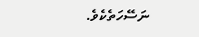ނަސޭހަތެކެވެ.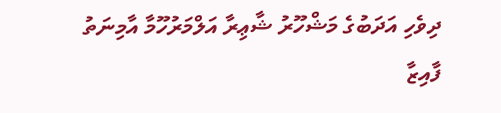ދިވެހި އަދަބުގެ މަޝްހޫރު ޝާޢިރާ އަލްމަރުހޫމާ އާމިނަތު ފާއިޒާ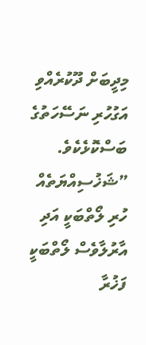މިދީބަށް ދޫކުރެއްވި އަގުހުރި ނަސޭހަތުގެ ބަސްކޮޅެކެވެ.
”ޝަޚުސިއްޔަތެއް ހުރި ލޯތްބަކީ އަދި އާރުލާވެސް ލޯތްބަކީ
ފަޚުރާ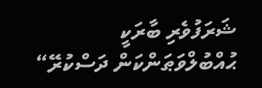ޝަރަފުވެރި ބާރަކީ ޙުއްބުލްވަޠަންކަން ދަސްކުރޭ“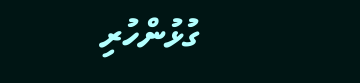ގުޅުންހުރި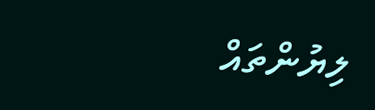ލިޔުންތައް